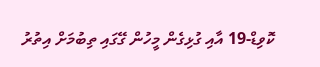ކޮވިޑް-19 އާއި ގުޅިގެން މީހުން ގޭގައި ތިބުމަށް އިތުރު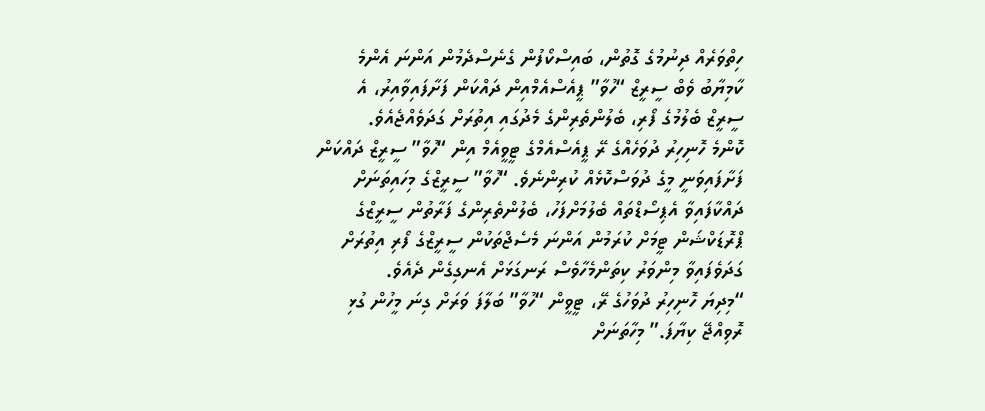ހިތްވަރެއް ދިނުމުގެ ގޮތުން، ބައިސްކޯފުން ގެނެސްދެމުން އަންނަ އެންމެ ކާމިޔާބު ވެބް ސީރީޒް “ހުވާ” ޕީއެސްއެމްއިން ދައްކަން ފަށާފައިވާއިރު، އެ ސީރީޒް ބެލުމުގެ ފޯރި، ބެލުންތެރިންގެ މެދުގައި އިތުރަށް ގަދަވެއްޖެއެވެ.
ކޮންމެ ހޮނިހިރު ދުވަހެއްގެ ރޭ ޕީއެސްއެމްގެ ޓީވީއެމް އިން “ހުވާ” ސީރީޒް ދައްކަން ފަށާފައިވަނީ މީގެ ދުވަސްކޮޅެއް ކުރިންނެވެ. “ހުވާ” ސީރީޒްގެ މިހައިތަނަށް ދައްކާފައިވާ އެޕިސޯޑްތައް ބެލުމަށްފަހު، ބެލުންތެރިންގެ ފަރާތުން ސީރީޒްގެ ޕްރޮޑަކްޝަން ޓީމަށް ކުރަމުން އަންނަ މެސެޖްތަކުން ސީރީޒްގެ ފޯރި އިތުރަށް ގަދަވެފައިވާ މިންވަރު ކިތަންމެހާވެސް ރަނގަޅަށް އެނގިގެން ދެއެވެ.
“މިދިޔަ ހޮނިހިރު ދުވަހުގެ ރޭ، ޓީވީން “ހުވާ” ބަލާފަ ވަރަށް ގިނަ މީހުން ގުޅި ރޮވިއްޖޭ ކިޔާފަ.” މިހާތަނަށް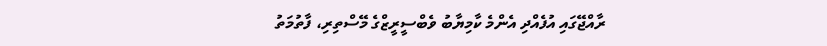ރާއްޖޭގައި އުފެއްދި އެންމެ ކާމިޔާބު ވެބްސީރީޒްގެ މޭސްތިރި، ފާތުމަތު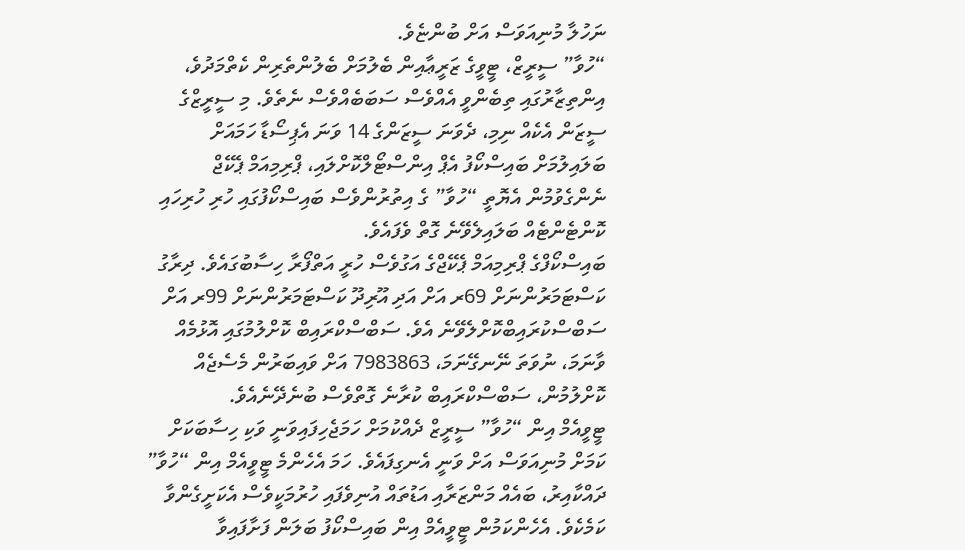ނަހުލާ މުނިއަވަސް އަށް ބުންޏެވެ.
“ހުވާ” ސީރީޒް، ޓީވީގެ ޒަރީޢާއިން ބެލުމަށް ބެލުންތެރިން ކެތްމަދުވެ، އިންތިޒާރުގައި ތިބެންވީ އެއްވެސް ސަބަބެއްވެސް ނެތެވެ. މި ސީރީޒްގެ ސީޒަން އެކެއް ނިމި، ދެވަނަ ސީޒަންގެ 14 ވަނަ އެޕިސޯޑާ ހަމައަށް ބަލައިލުމަށް ބައިސްކޯފު އެޕް އިންސްޓޯލްކޮށްލައި، ޕްރިމިއަމް ޕެކޭޖް ނެންގެވުމުން އެޔޮތީ “ހުވާ” ގެ އިތުރުންވެސް ބައިސްކޯފުގައި ހުރި ހުރިހައި ކޮންޓެންޓެއް ބަލައިލެވޭނެ ގޮތް ވެފައެވެ.
ބައިސްކޯފްގެ ޕްރިމިއަމް ޕެކޭޖްގެ އަގުވެސް ހުރީ އަތްފޯރާ ހިސާބުގައެވެ. ދިރާގު ކަސްޓަމަރުންނަށް 69ރ އަށް އަދި އޫރިދޫ ކަސްޓަމަރުންނަށް 99ރ އަށް ސަބްސްކުރައިބްކޮށްލެވޭނެ އެވެ. ސަބްސްކްރައިބް ކޮށްލުމުގައި އޮޅުމެއް ވާނަމަ، ނުވަތަ ނޭނގޭނަމަ، 7983863 އަށް ވައިބަރުން މެސެޖެއް ކޮށްލުމުން، ސަބްސްކްރައިބް ކުރާނެ ގޮތްވެސް ބުނެދޭނެއެވެ.
ޓީވީއެމް އިން “ހުވާ” ސީރީޒް ދެއްކުމަށް ހަމަޖެހިފައިވަނީ ވަކި ހިސާބަކަށް ކަމަށް މުނިއަވަސް އަށް ވަނީ އެނގިފައެވެ. ހަމަ އެހެންމެ ޓީވީއެމް އިން “ހުވާ” ދައްކާއިރު، ބައެއް މަންޒަރާއި އަޑުތައް އުނިވެފައި ހުރުމަކީވެސް އެކަށީގެންވާ ކަމެކެވެ. އެހެންކަމުން ޓީވީއެމް އިން ބައިސްކޯފު ބަލަން ފަށާފައިވާ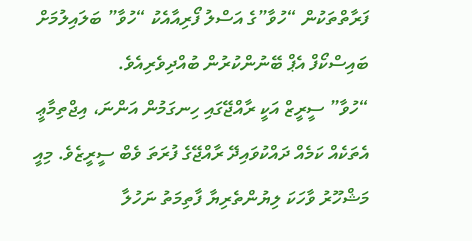ފަރާތްތަކުން “ހުވާ”ގެ އަސްލު ފޯރިއާއެކު “ހުވާ” ބަލައިލުމަށް ބައިސްކޯފް އެޕް ބޭނުންކުރުން ބުއްދިވެރިއެވެ.
“ހުވާ” ސީރީޒް އަކީ ރާއްޖޭގައި ހިނގަމުން އަންނަ، އިޖްތިމާޢީ އެތަކެއް ކަމެއް ދައްކުވައިދޭ ރާއްޖޭގެ ފުރަތަ ވެބް ސީރީޒެވެ. މިއީ މަޝްހޫރު ވާހަކަ ލިޔުންތެރިޔާ ފާތިމަތު ނަހުލާ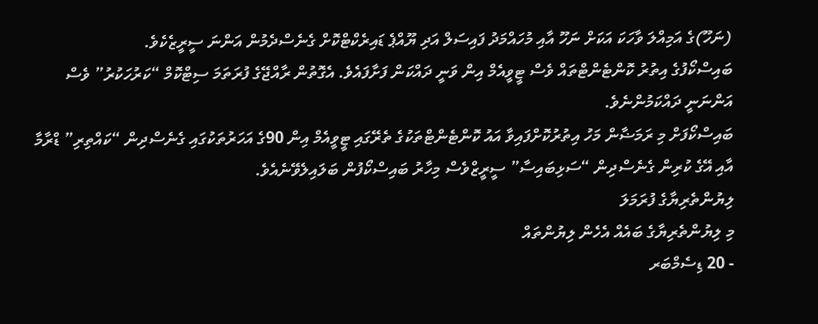(ނަހޫ)ގެ އަމިއްލަ ވާހަކަ އަކަށް ނަހޫ އާއި މުހައްމަދު ފައިސަލް އަދި ޔޫއްޕެ ޑައިރެކްޓްކޮށް ގެނެސްދެމުން އަންނަ ސީރީޒެކެވެ.
ބައިސްކޯފުގެ އިތުރު ކޮންޓެންޓްތައް ވެސް ޓީވީއެމް އިން ވަނީ ދައްކަން ފަށާފައެވެ. އެގޮތުން ރާއްޖޭގެ ފުރަތަމަ ސިޓްކޮމް “ކަރުހަކުރު” ވެސް އަންނަނީ ދައްކަމުންނެވެ.
ބައިސްކޯފަށް މި ރަމަޟާން މަހު އިތުރުކޮށްފައިވާ އައު ކޮންޓެންޓްތަކުގެ ތެރޭގައި ޓީވީއެމް އިން 90ގެ އަހަރުތަކުގައި ގެނެސްދިން “ކައްތިރި” ޑްރާމާ އާއި އޭގެ ކުރިން ގެނެސްދިން “ސަޅިބައިސާ” ސީރީޒްވެސް މިހާރު ބައިސްކޯފުން ބަލައިލެވޭނެއެވެ.
ލިޔުންތެރިޔާގެ ފުރަމަލަ
މި ލިޔުންތެރިޔާގެ ބައެއް އެހެން ލިޔުންތައް
- 20 ޑިސެމްބަރ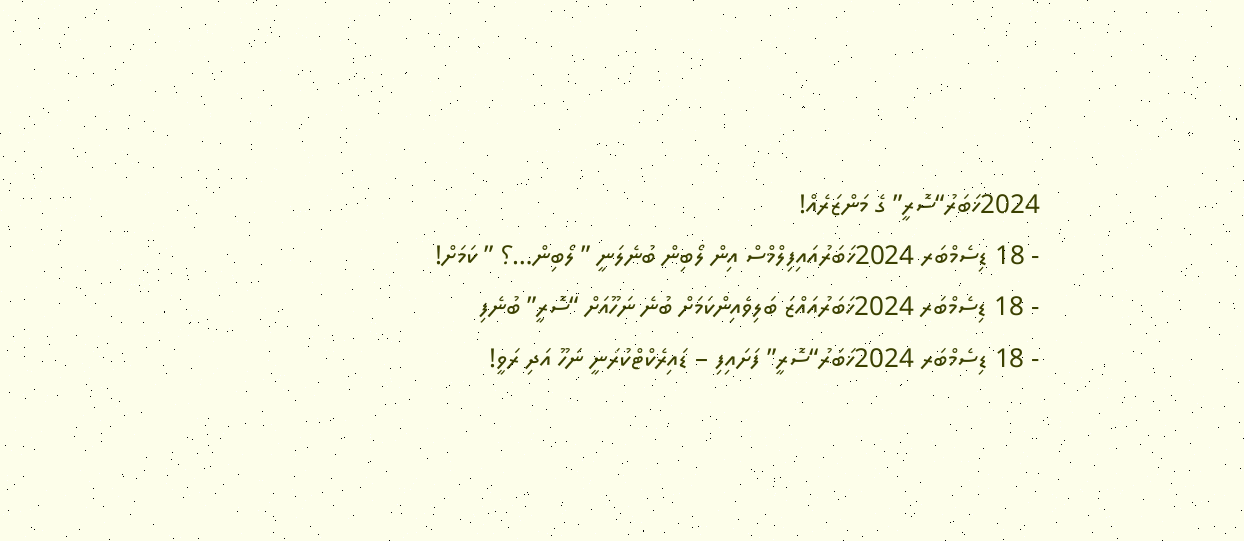2024ޚަބަރު“ސޮރީ” ގެ މަންޒަރެއް!
- 18 ޑިސެމްބަރ 2024ޚަބަރުއައިފިލްމްސް އިން ލޯބިން ބުނެލަނީ ” ލޯބިން…؟ ” ކަމަށް!
- 18 ޑިސެމްބަރ 2024ޚަބަރުއައްޒަ ބަލިވެއިންކަމަށް ބުނެ ނަހޫއަށް “ސޮރީ” ބުނެފި
- 18 ޑިސެމްބަރ 2024ޚަބަރު“ސޮރީ” ފަށައިފި – ޑައިރެކްޓްކުރަނީ ނަހޫ އަދި ރަވީ!